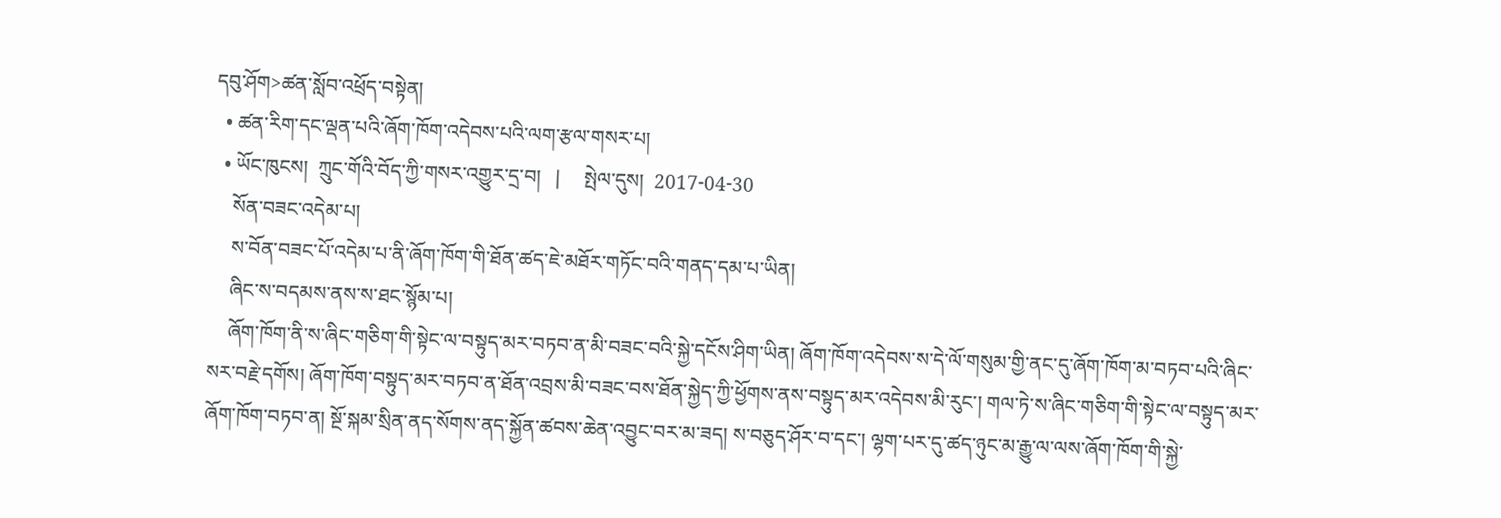དབུ་ཤོག>ཚན་སློབ་འཕྲོད་བསྟེན།
  • ཚན་རིག་དང་ལྡན་པའི་ཞོག་ཁོག་འདེབས་པའི་ལག་རྩལ་གསར་པ།
  • ཡོང་ཁུངས།  ཀྲུང་གོའི་བོད་ཀྱི་གསར་འགྱུར་དྲ་བ།   |     སྤེལ་དུས།  2017-04-30
    སོན་བཟང་འདེམ་པ།
    ས་བོན་བཟང་པོ་འདེམ་པ་ནི་ཞོག་ཁོག་གི་ཐོན་ཚད་ཇེ་མཐོར་གཏོང་བའི་གནད་དམ་པ་ཡིན།
    ཞིང་ས་བདམས་ནས་ས་ཐང་སྙོམ་པ།
    ཞོག་ཁོག་ནི་ས་ཞིང་གཅིག་གི་སྟེང་ལ་བསྟུད་མར་བཏབ་ན་མི་བཟང་བའི་སྐྱེ་དངོས་ཤིག་ཡིན། ཞོག་ཁོག་འདེབས་ས་དེ་ལོ་གསུམ་གྱི་ནང་དུ་ཞོག་ཁོག་མ་བཏབ་པའི་ཞིང་སར་བརྗེ་དགོས། ཞོག་ཁོག་བསྟུད་མར་བཏབ་ན་ཐོན་འབྲས་མི་བཟང་བས་ཐོན་སྐྱེད་ཀྱི་ཕྱོགས་ནས་བསྟུད་མར་འདེབས་མི་རུང་། གལ་ཏེ་ས་ཞིང་གཅིག་གི་སྟེང་ལ་བསྟུད་མར་ཞོག་ཁོག་བཏབ་ན། སྔོ་སྐམ་སྲིན་ནད་སོགས་ནད་སྐྱོན་ཚབས་ཆེན་འབྱུང་བར་མ་ཟད། ས་བཅུད་ཤོར་བ་དང་། ལྷག་པར་དུ་ཚད་ཉུང་མ་རྒྱུ་ལ་ལས་ཞོག་ཁོག་གི་སྐྱེ་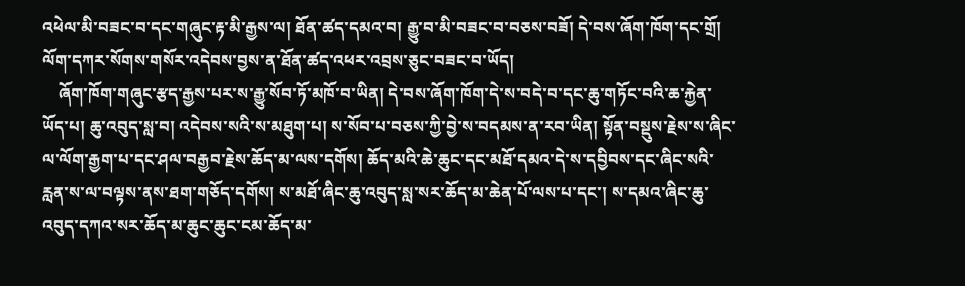འཕེལ་མི་བཟང་བ་དང་གཞུང་རྟ་མི་རྒྱས་ལ། ཐོན་ཚད་དམའ་བ། རྒྱུ་བ་མི་བཟང་བ་བཅས་བཟོ། དེ་བས་ཞོག་ཁོག་དང་གྲོ། ལོག་དཀར་སོགས་གསོར་འདེབས་བྱས་ན་ཐོན་ཚད་འཕར་འབྲས་ཅུང་བཟང་བ་ཡོད།
    ཞོག་ཁོག་གཞུང་རྩད་རྒྱས་པར་ས་རྒྱུ་སོབ་ཏོ་མཁོ་བ་ཡིན། དེ་བས་ཞོག་ཁོག་དེ་ས་བདེ་བ་དང་ཆུ་གཏོང་བའི་ཆ་རྐྱེན་ཡོད་པ། ཆུ་འབུད་སླ་བ། འདེབས་སའི་ས་མཐུག་པ། ས་སོབ་པ་བཅས་ཀྱི་བྱེ་ས་བདམས་ན་རབ་ཡིན། སྟོན་བསྡུས་རྗེས་ས་ཞིང་ལ་ལོག་རྒྱག་པ་དང་ཤལ་བརྒྱབ་རྗེས་ཆོད་མ་ལས་དགོས། ཆོད་མའི་ཆེ་ཆུང་དང་མཐོ་དམའ་དེ་ས་དབྱིབས་དང་ཞིང་སའི་རླན་ས་ལ་བལྟས་ནས་ཐག་གཅོད་དགོས། ས་མཐོ་ཞིང་ཆུ་འབུད་སླ་སར་ཆོད་མ་ཆེན་པོ་ལས་པ་དང་། ས་དམའ་ཞིང་ཆུ་འབུད་དཀའ་སར་ཆོད་མ་ཆུང་ཆུང་ངམ་ཆོད་མ་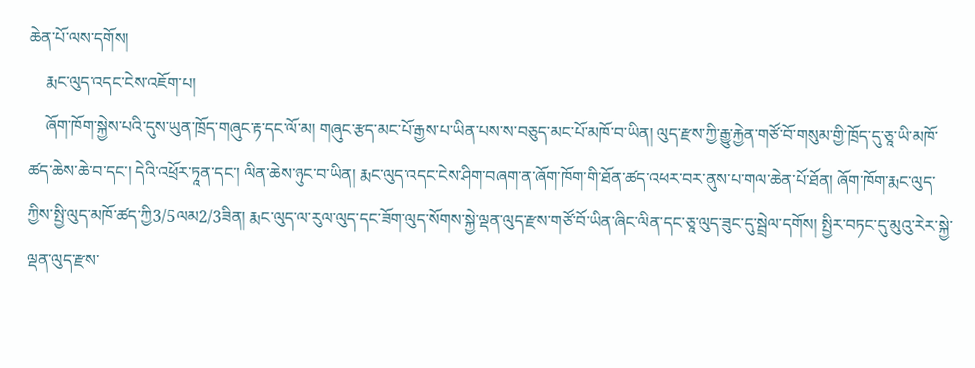ཆེན་པོ་ལས་དགོས།
    རྨང་ལུད་འདང་ངེས་འཇོག་པ།
    ཞོག་ཁོག་སྐྱེས་པའི་དུས་ཡུན་ཁྲོད་གཞུང་རྟ་དང་ལོ་མ། གཞུང་རྩད་མང་པོ་རྒྱས་པ་ཡིན་པས་ས་བཅུད་མང་པོ་མཁོ་བ་ཡིན། ལུད་རྫས་ཀྱི་རྒྱུ་རྐྱེན་གཙོ་བོ་གསུམ་གྱི་ཁྲོད་དུ་ཅཱ་ཡི་མཁོ་ཚད་ཆེས་ཆེ་བ་དང་། དེའི་འཕྲོར་ཏཱན་དང་། ལིན་ཆེས་ཉུང་བ་ཡིན། རྨང་ལུད་འདང་ངེས་ཤིག་བཞག་ན་ཞོག་ཁོག་གི་ཐོན་ཚད་འཕར་བར་ནུས་པ་གལ་ཆེན་པོ་ཐོན། ཞོག་ཁོག་རྨང་ལུད་ཀྱིས་སྤྱི་ལུད་མཁོ་ཚད་ཀྱི3/5ལམ2/3ཟིན། རྨང་ལུད་ལ་རུལ་ལུད་དང་ཟོག་ལུད་སོགས་སྐྱེ་ལྡན་ལུད་རྫས་གཙོ་བོ་ཡིན་ཞིང་ལིན་དང་ཅཱ་ལུད་ཟུང་དུ་སྦྲེལ་དགོས། སྤྱིར་བཏང་དུ་མུའུ་རེར་སྐྱེ་ལྡན་ལུད་རྫས་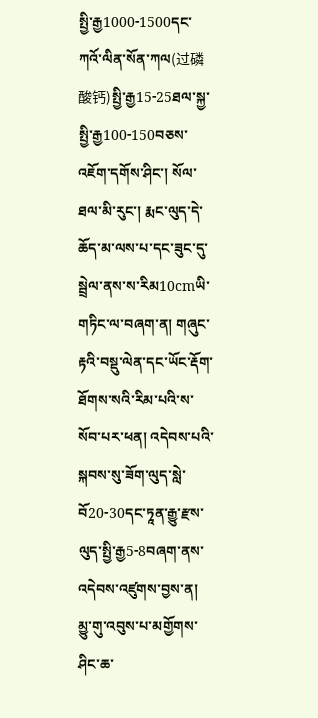སྤྱི་རྒྱ1000-1500དང་ཀའོ་ལིན་སོན་ཀལ(过磷酸钙)སྤྱི་རྒྱ15-25ཐལ་སྐྱ་སྤྱི་རྒྱ100-150བཅས་འཇོག་དགོས་ཤིང་། སོལ་ཐལ་མི་རུང་། རྨང་ལུད་དེ་ཆོད་མ་ལས་པ་དང་ཟུང་དུ་སྦྲེལ་ནས་ས་རིམ10cmཡི་གཏིང་ལ་བཞག་ན། གཞུང་རྟའི་བསྡུ་ལེན་དང་ཡོང་རྡོག་ཐོགས་སའི་རིམ་པའི་ས་སོབ་པར་ཕན། འདེབས་པའི་སྐབས་སུ་ཟོག་ལུད་སླེ་བོ20-30དང་ཏཱན་རྒྱུ་རྫས་ལུད་སྤྱི་རྒྱ5-8བཞག་ནས་འདེབས་འཛུགས་བྱས་ན། མྱུ་གུ་འབུས་པ་མགྱོགས་ཤིང་ཆ་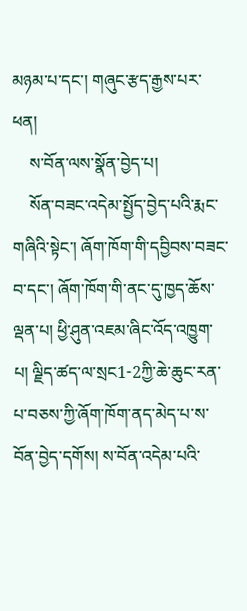མཉམ་པ་དང་། གཞུང་རྩད་རྒྱས་པར་ཕན།
    ས་བོན་ལས་སྣོན་བྱེད་པ།
    སོན་བཟང་འདེམ་སྤྱོད་བྱེད་པའི་རྨང་གཞིའི་སྟེང་། ཞོག་ཁོག་གི་དབྱིབས་བཟང་བ་དང་། ཞོག་ཁོག་གི་ནང་དུ་ཁྱད་ཆོས་ལྡན་པ། ཕྱི་ཤུན་འཇམ་ཞིང་འོད་འཁྱུག་པ། ལྗིད་ཚད་ལ་སྲང1-2ཀྱི་ཆེ་ཆུང་རན་པ་བཅས་ཀྱི་ཞོག་ཁོག་ནད་མེད་པ་ས་བོན་བྱེད་དགོས། ས་བོན་འདེམ་པའི་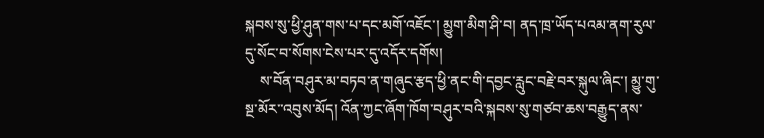སྐབས་སུ་ཕྱི་ཤུན་གས་པ་དང་མགོ་འཇོང་། མྱུག་མིག་ཤི་བ། ནད་ཁྲ་ཡོད་པའམ་ནག་རུལ་དུ་སོང་བ་སོགས་ངེས་པར་དུ་འདོར་དགོས།
    ས་བོན་བཤུར་མ་བཏབ་ན་གཞུང་རྩད་ཕྱི་ནང་གི་དབྱང་རླུང་བརྗེ་བར་སྐུལ་ཞིང་། མྱུ་གུ་སྔ་མོར་་འབུས་མོད། འོན་ཀྱང་ཞོག་ཁོག་བཤུར་བའི་སྐབས་སུ་གཙབ་ཆས་བརྒྱུད་ནས་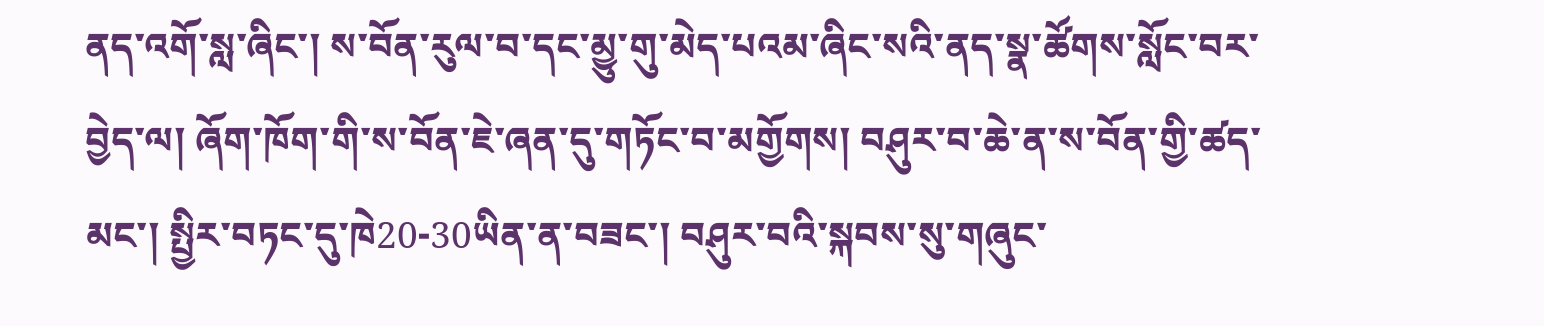ནད་འགོ་སླ་ཞིང་། ས་བོན་རུལ་བ་དང་མྱུ་གུ་མེད་པའམ་ཞིང་སའི་ནད་སྣ་ཚོགས་སློང་བར་བྱེད་ལ། ཞོག་ཁོག་གི་ས་བོན་ཇེ་ཞན་དུ་གཏོང་བ་མགྱོགས། བཤུར་བ་ཆེ་ན་ས་བོན་གྱི་ཚད་མང་། སྤྱིར་བཏང་དུ་ཁེ20-30ཡིན་ན་བཟང་། བཤུར་བའི་སྐབས་སུ་གཞུང་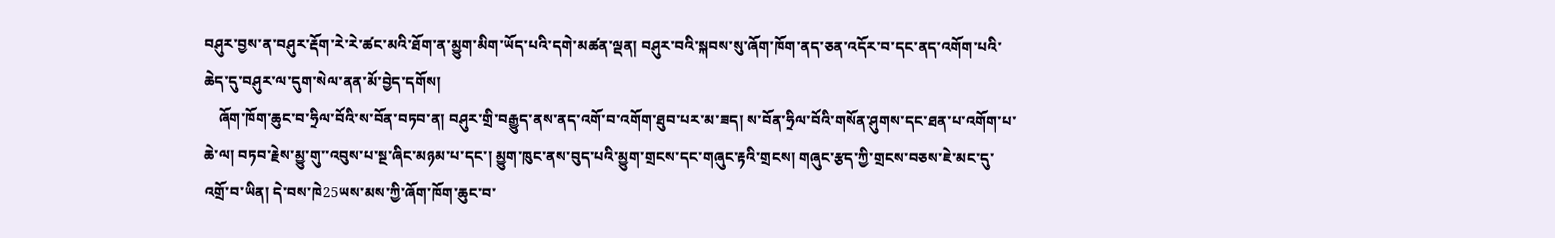བཤུར་བྱས་ན་བཤུར་རྡོག་རེ་རེ་ཚང་མའི་ཐོག་ན་མྱུག་མིག་ཡོད་པའི་དགེ་མཚན་ལྡན། བཤུར་བའི་སྐབས་སུ་ཞོག་ཁོག་ནད་ཅན་འདོར་བ་དང་ནད་འགོག་པའི་ཆེད་དུ་བཤུར་ལ་དུག་སེལ་ནན་མོ་བྱེད་དགོས།
    ཞོག་ཁོག་ཆུང་བ་ཧྲིལ་བོའི་ས་བོན་བཏབ་ན། བཤུར་གྲི་བརྒྱུད་ནས་ནད་འགོ་བ་འགོག་ཐུབ་པར་མ་ཟད། ས་བོན་ཧྲིལ་བོའི་གསོན་ཤུགས་དང་ཐན་པ་འགོག་པ་ཆེ་ལ། བཏབ་རྗེས་མྱུ་གུ་་འབུས་པ་སྔ་ཞིང་མཉམ་པ་དང་། མྱུག་ཁུང་ནས་བུད་པའི་མྱུག་གྲངས་དང་གཞུང་རྟའི་གྲངས། གཞུང་རྩད་ཀྱི་གྲངས་བཅས་ཇེ་མང་དུ་འགྲོ་བ་ཡིན། དེ་བས་ཁེ25ཡས་མས་ཀྱི་ཞོག་ཁོག་ཆུང་བ་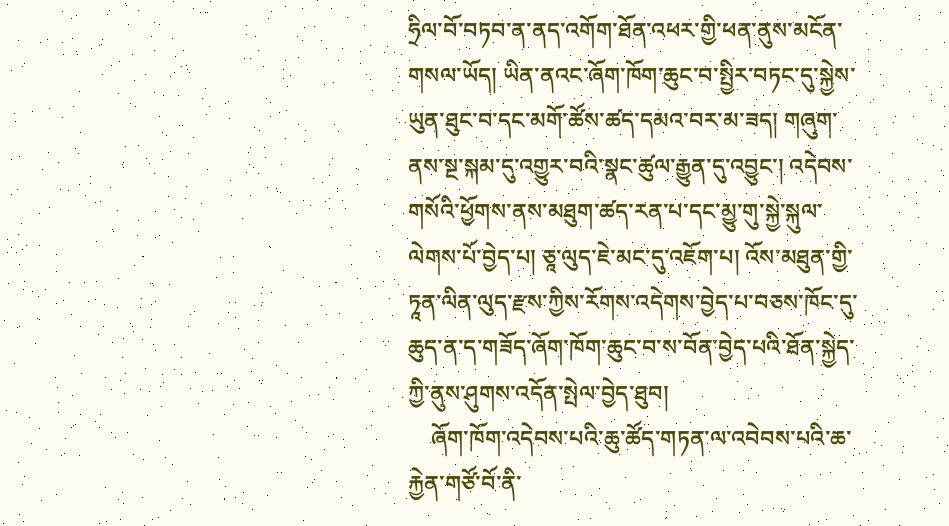ཧྲིལ་བོ་བཏབ་ན་ནད་འགོག་ཐོན་འཕར་གྱི་ཕན་ནུས་མངོན་གསལ་ཡོད། ཡིན་ནའང་ཞོག་ཁོག་ཆུང་བ་སྤྱིར་བཏང་དུ་སྐྱེས་ཡུན་ཐུང་བ་དང་མགོ་ཚོས་ཚད་དམའ་བར་མ་ཟད། གཞུག་ནས་སྔ་སྐམ་དུ་འགྱུར་བའི་སྣང་ཚུལ་རྒྱུན་དུ་འབྱུང་། འདེབས་གསོའི་ཕྱོགས་ནས་མཐུག་ཚད་རན་པ་དང་མྱུ་གུ་སྐྱེ་སྐུལ་ལེགས་པོ་བྱེད་པ། ཅཱ་ལུད་ཇེ་མང་དུ་འཇོག་པ། འོས་མཐུན་གྱི་ཏཱན་ལིན་ལུད་རྫས་ཀྱིས་རོགས་འདེགས་བྱེད་པ་བཅས་ཁོང་དུ་ཆུད་ན་ད་གཟོད་ཞོག་ཁོག་ཆུང་བ་ས་བོན་བྱེད་པའི་ཐོན་སྐྱེད་ཀྱི་ནུས་ཤུགས་འདོན་སྤེལ་བྱེད་ཐུབ།
    ཞོག་ཁོག་འདེབས་པའི་ཆུ་ཚོད་གཏན་ལ་འབེབས་པའི་ཆ་རྐྱེན་གཙོ་བོ་ནི་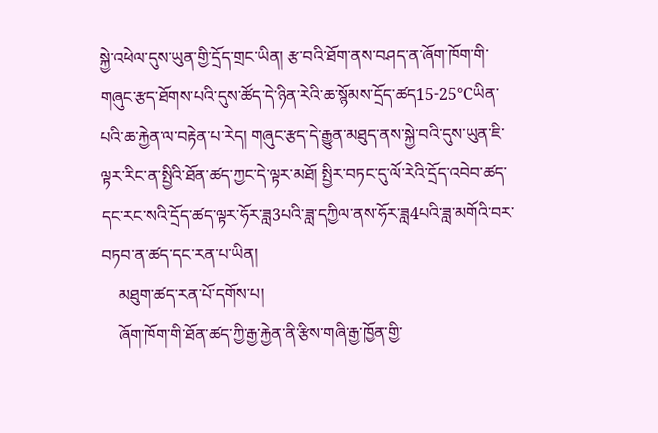སྐྱེ་འཕེལ་དུས་ཡུན་གྱི་དྲོད་གྲང་ཡིན། རྩ་བའི་ཐོག་ནས་བཤད་ན་ཞོག་ཁོག་གི་གཞུང་རྩད་ཐོགས་པའི་དུས་ཚོད་དེ་ཉིན་རེའི་ཆ་སྙོམས་དྲོད་ཚད15-25℃ཡིན་པའི་ཆ་རྐྱེན་ལ་བརྟེན་པ་རེད། གཞུང་རྩད་དེ་རྒྱུན་མཐུད་ནས་སྐྱེ་བའི་དུས་ཡུན་ཇི་ལྟར་རིང་ན་སྤྱིའི་ཐོན་ཚད་ཀྱང་དེ་ལྟར་མཐོ། སྤྱིར་བཏང་དུ་ལོ་རེའི་དྲོད་འབེབ་ཚད་དང་རང་སའི་དྲོད་ཚད་ལྟར་ཧོར་ཟླ3པའི་ཟླ་དཀྱིལ་ནས་ཧོར་ཟླ4པའི་ཟླ་མགོའི་བར་བཏབ་ན་ཚད་དང་རན་པ་ཡིན།
    མཐུག་ཚད་རན་པོ་དགོས་པ།
    ཞོག་ཁོག་གི་ཐོན་ཚད་ཀྱི་རྒྱ་རྐྱེན་ནི་རྩིས་གཞི་རྒྱ་ཁྱོན་གྱི་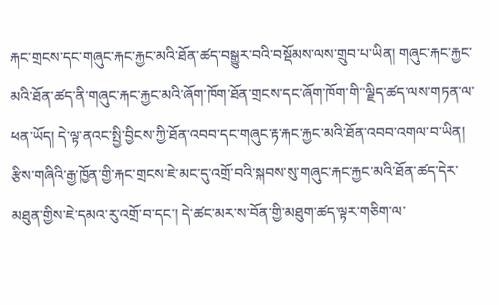རྐང་གྲངས་དང་གཞུང་རྐང་རྐྱང་མའི་ཐོན་ཚད་བསྒྱུར་བའི་བསྡོམས་ལས་གྲུབ་པ་ཡིན། གཞུང་རྐང་རྐྱང་མའི་ཐོན་ཚད་ནི་གཞུང་རྐང་རྐྱང་མའི་ཞོག་ཁོག་ཐོན་གྲངས་དང་ཞོག་ཁོག་གི་་ལྗིད་ཚད་ལས་གཏན་ལ་ཕན་ཡོད། དེ་ལྟ་ནའང་སྤྱི་བྱིངས་ཀྱི་ཐོན་འབབ་དང་གཞུང་རྟ་རྐང་རྐྱང་མའི་ཐོན་འབབ་འགལ་བ་ཡིན། རྩིས་གཞིའི་རྒྱ་ཁྱོན་གྱི་རྐང་གྲངས་ཇེ་མང་དུ་འགྲོ་བའི་སྐབས་སུ་གཞུང་རྐང་རྐྱང་མའི་ཐོན་ཚད་དེར་མཐུན་གྱིས་ཇེ་དམའ་རུ་འགྲོ་བ་དང་། དེ་ཚང་མར་ས་བོན་གྱི་མཐུག་ཚད་ལྟར་གཅིག་ལ་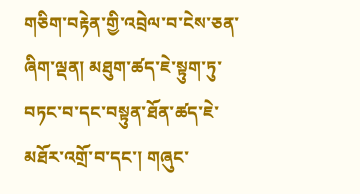གཅིག་བརྟེན་གྱི་འབྲེལ་བ་ངེས་ཅན་ཞིག་ལྡན། མཐུག་ཚད་ཇེ་སྟུག་ཏུ་བཏང་བ་དང་བསྟུན་ཐོན་ཚད་ཇེ་མཐོར་འགྲོ་བ་དང་། གཞུང་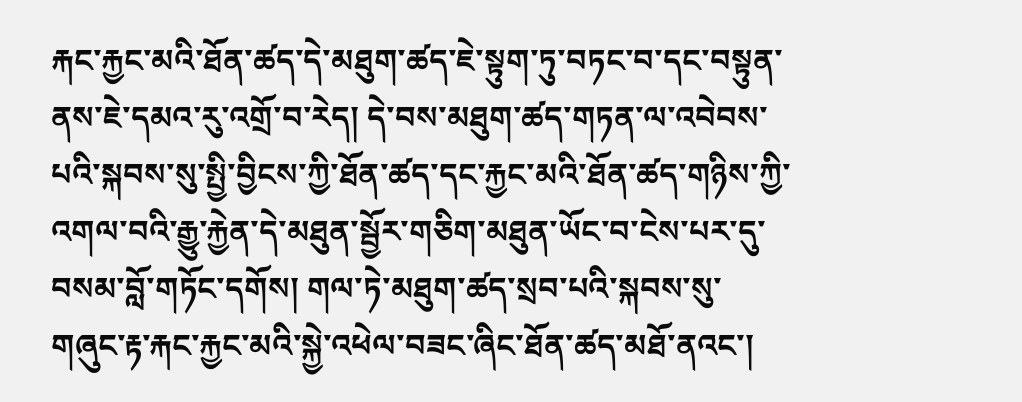རྐང་རྐྱང་མའི་ཐོན་ཚད་དེ་མཐུག་ཚད་ཇེ་སྟུག་ཏུ་བཏང་བ་དང་བསྟུན་ནས་ཇེ་དམའ་རུ་འགྲོ་བ་རེད། དེ་བས་མཐུག་ཚད་གཏན་ལ་འབེབས་པའི་སྐབས་སུ་སྤྱི་བྱིངས་ཀྱི་ཐོན་ཚད་དང་རྐྱང་མའི་ཐོན་ཚད་གཉིས་ཀྱི་འགལ་བའི་རྒྱུ་རྐྱེན་དེ་མཐུན་སྦྱོར་གཅིག་མཐུན་ཡོང་བ་ངེས་པར་དུ་བསམ་བློ་གཏོང་དགོས། གལ་ཏེ་མཐུག་ཚད་སྲབ་པའི་སྐབས་སུ་གཞུང་རྟ་རྐང་རྐྱང་མའི་སྐྱེ་འཕེལ་བཟང་ཞིང་ཐོན་ཚད་མཐོ་ནའང་།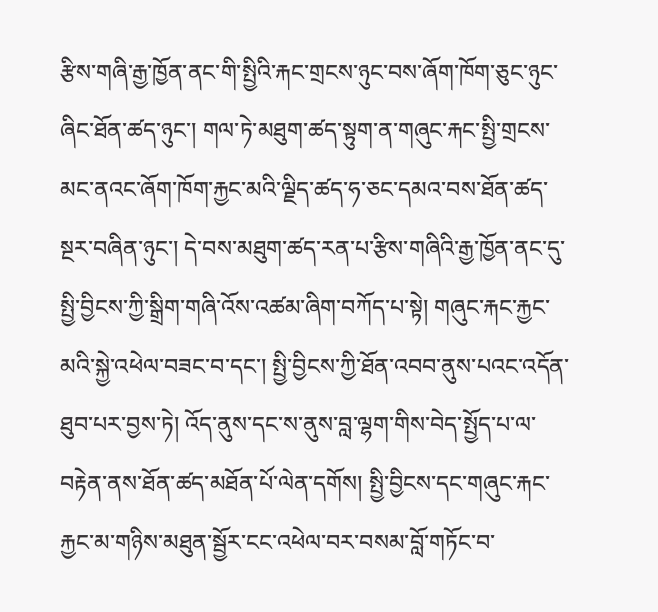རྩིས་གཞི་རྒྱ་ཁྱོན་ནང་གི་སྤྱིའི་རྐང་གྲངས་ཉུང་བས་ཞོག་ཁོག་ཅུང་ཉུང་ཞིང་ཐོན་ཚད་ཉུང་། གལ་ཏེ་མཐུག་ཚད་སྟུག་ན་གཞུང་རྐང་སྤྱི་གྲངས་མང་ནའང་ཞོག་ཁོག་རྐྱང་མའི་ལྗིད་ཚད་ཧ་ཅང་དམའ་བས་ཐོན་ཚད་སྔར་བཞིན་ཉུང་། དེ་བས་མཐུག་ཚད་རན་པ་རྩིས་གཞིའི་རྒྱ་ཁྱོན་ནང་དུ་སྤྱི་བྱིངས་ཀྱི་སྒྲིག་གཞི་འོས་འཚམ་ཞིག་བཀོད་པ་སྟེ། གཞུང་རྐང་རྐྱང་མའི་སྐྱེ་འཕེལ་བཟང་བ་དང་། སྤྱི་བྱིངས་ཀྱི་ཐོན་འབབ་ནུས་པའང་འདོན་ཐུབ་པར་བྱས་ཏེ། འོད་ནུས་དང་ས་ནུས་བླ་ལྷག་གིས་བེད་སྤྱོད་པ་ལ་བརྟེན་ནས་ཐོན་ཚད་མཐོན་པོ་ལེན་དགོས། སྤྱི་བྱིངས་དང་གཞུང་རྐང་རྐྱང་མ་གཉིས་མཐུན་སྦྱོར་ངང་འཕེལ་བར་བསམ་བློ་གཏོང་བ་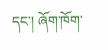དང་། ཞོག་ཁོག་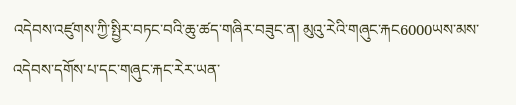འདེབས་འཛུགས་ཀྱི་སྤྱིར་བཏང་བའི་ཆུ་ཚད་གཞིར་བཟུང་ན། མུའུ་རེའི་གཞུང་རྐང6000ཡས་མས་འདེབས་དགོས་པ་དང་གཞུང་རྐང་རེར་ཡན་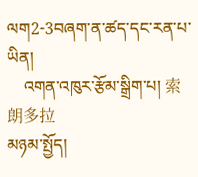ལག2-3བཞག་ན་ཚད་དང་རན་པ་ཡིན།
    འགན་འཁུར་རྩོམ་སྒྲིག་པ། 索朗多拉
མཉམ་སྤྱོད།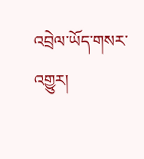འབྲེལ་ཡོད་གསར་འགྱུར།